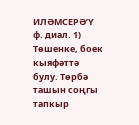ИЛӘМСЕРӘ’Ү ф. диал. 1) Төшенке, боек кыяфәттә булу. Төрбә ташын соңгы тапкыр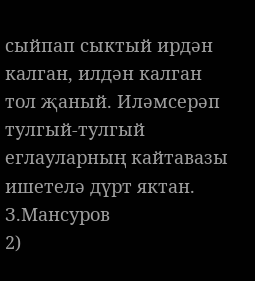сыйпап сыктый ирдән калган, илдән калган тол җаный. Иләмсерәп тулгый-тулгый еглауларның кайтавазы ишетелә дүрт яктан. З.Мансуров
2)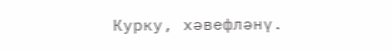Курку, хәвефләнү.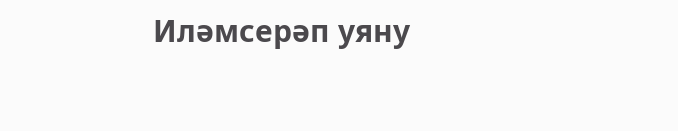Иләмсерәп уяну